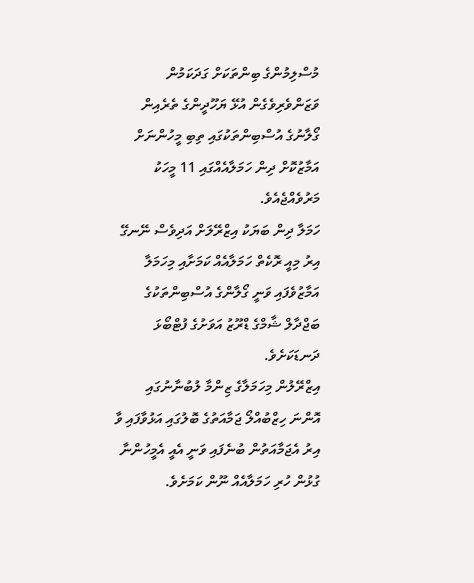މުސްލިމުންގެ ބިންތަކަށް ގަދަކަމުން ވަޒަންވެރިވެގެން އުޅޭ ޔަހޫދީންގެ ތެރެއިން ގޯލާނުގެ އުސްބިންތަކުގައި ތިބި މީހުންނަށް އަމާޒުކޮށް ދިން ހަމަލާއެއްގައި 11 މީހަކު މަރުވެއްޖެއެވެ.
ހަމަލާ ދިން ބަޔަކު އިޒްރޭލަށް އަދިވެސް ނޭނގޭ އިރު މިއީ ރޮކެތް ހަމަލާއެއް ކަމަށާއި މިހަމަލާ އަމާޒުވެފައި ވަނީ ގޯލާންގެ އުސްބިންތަކުގެ ބަޖްދާލް ޝާމްގެ ޑްރޫޒު އަވަށުގެ ފުޓްބޯޅަ ދަނޑަކަށެވެ.
އިޒްރޭލުން މިހަމަލާގެ ޒިންމާ ލުބުނާނުގައި އޮންނަ ހިޒްބުއްލޯ ޖަމާއަތުގެ ބޮލުގައި އަޅުވާފައި ވާ އިރު އެޖަމާއަތުން ބުނެފައި ވަނީ އެއީ އެމީހުންނާ ގުޅުން ހުރި ހަމަލާއެއް ނޫން ކަމަށެވެ.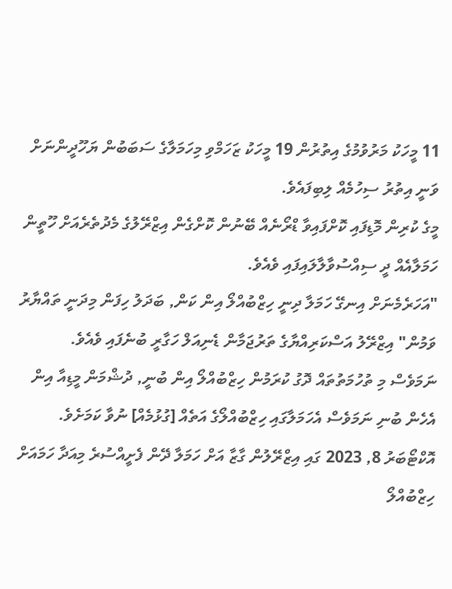11 މީހަކު މަރުވުމުގެ އިތުރުން 19 މީހަކު ޒަހަމްވި މިހަމަލާގެ ސަބަބުން ޔަހޫދީންނަށް ވަނީ އިތުރު ސިހުމެއް ލިބިފައެވެ.
މީގެ ކުރިން މޮޑިފައި ކޮށްފައިވާ ޑްރޯނެއް ބޭނުން ކޮށްގެން އިޒްރޭލުގެ މެދުތެރެއަށް ހޫތީން ހަމަލާއެއް ދީ ސިއްސުވާލާލައިފައި ވެއެވެ.
"އަހަރެމެނަށް އިނގޭ ހަމަލާ ދިނީ ހިޒްބުއްލޯ އިން ކަން, ބަދަލު ހިފަން މިދަނީ ތައްޔާރު ވަމުން" އިޒްރޭލު އަސްކަރިއްޔާގެ ތަރުޖަމާން ޑެނިއަލް ހަގާރީ ބުނެފައި ވެއެވެ.
ނަމަވެސް މި ތުހުމަތުތައް ދޮގު ކުރަމުން ހިޒްބުއްލޯ އިން ބުނީ, ދުޝްމަން މީޑިއާ އިން އެހެން ބުނި ނަމަވެސް އެހަމަލާގައި ހިޒްބުއްލޯގެ އަތެއް [ގުޅުމެއް] ނުވާ ކަމަށެވެ.
އޮކްޓޯބަރު 8, 2023 ގައި އިޒްރޭލުން ގާޒާ އަށް ހަމަލާ ދޭން ފެށީއްސުރެ މިއަދާ ހަމައަށް ހިޒްބުއްލޯ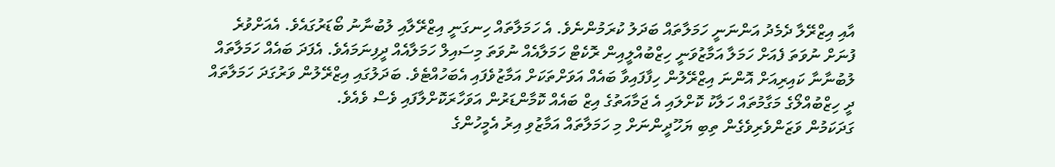އާއި އިޒްރޭލާ ދެމެދު އަންނަނީ ހަމަލާތައް ބަދަލު ކުރަމުންނެވެ. އެ ހަމަލާތައް ހިނގަނީ އިޒްރޭލާއި ލުބުނާނު ބޯޑަރުގައެވެ. އެއަށްވުރެ ފުނަށް ނުވަތަ ފެއަށް ހަމަލާ އަމާޒުވަނީ ހިޒްބުއްލީއިން ރޮކެޓް ހަމަލާއެއް ނުވަތަ މިސައިލް ހަމަލާއެއް ދީފިނަމައެވެ. އެފަދަ ބައެއް ހަމަލާތައް ލުބުނާނާ ކައިރިއަށް އޮންނަ އިޒްރޭލުން ހިފާފައިވާ ބައެއް އަވަށްތަކަށް އަމާޒުވެފައި އެބަހުއްޓެވެ. ބަދަލުގައި އިޒްރޭލުން ވަރުގަދަ ހަމަލާތައް ދީ ހިޒްބުއްލޯގެ މަގާމުތައް ހަލާކު ކޮށްލައި އެ ޖަމާއަތުގެ އިޒް ބައެއް ކޮމާންޑަރުން އަވަހާރަކޮށްލާފައި ވެސް ވެއެވެ.
ގަދަކަމުން ވަޒަންވެރިވެގެން ތިބި ޔަހޫދީންނަށް މި ހަމަލާތައް އަމާޒުވި އިރު އެމީހުންގެ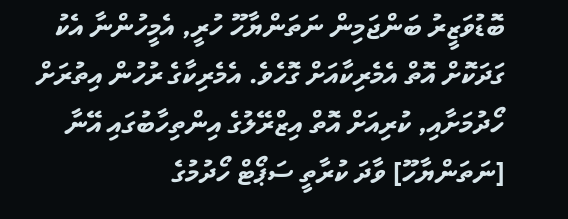ބޮޑުވަޒީރު ބަންޖަމިން ނަތަންޔާހޫ ހުރީ, އެމީހުންނާ އެކު ގަދަކޮށް އޮތް އެމެރިކާއަށް ގޮހެވެ. އެމެރިކާގެ ރުހުން އިތުރަށް ހޯދުމަށާއި, ކުރިއަށް އޮތް އިޒްރޭލުގެ އިންތިހާބުގައި އޭނާ [ނަތަންޔާހޫ] ވާދަ ކުރާތީ ސަޕޯޓް ހޯދުމުގެ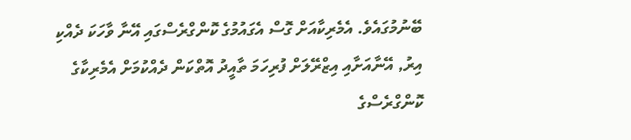ބޭނުމުގައެވެ. އެމެރިކާއަށް ގޮސް އެގައުމުގެ ކޮންގްރެސްގައި އޭނާ ވާހަކަ ދެއްކި އިރު, އޭނާއަށާއި އިޒްރޭލަށް ފުރިހަމަ ތާއީދު އޮތްކަން ދެއްކުމަށް އެމެރިކާގެ ކޮންގްރެސްގެ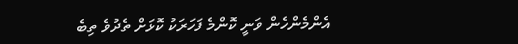އެންމެންހެން ވަނީ ކޮންމެ ފަހަރަކު ކޮޅަށް ތެދުވެ ތިބެ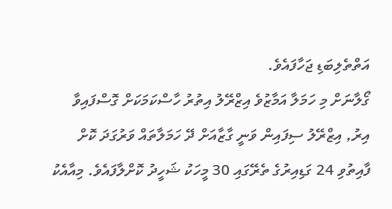އަތްތެލިބަޑި ޖަހާފައެވެ.
ގޯލާނަށް މި ހަމަލާ އަމާޒުވެ އިޒްރޭލު އިތުރު ހާސްކަމަކަށް ގޮސްފައިވާ އިރު, އިޒްރޭލު ސިފައިން ވަނީ ގާޒާއަށް ދޭ ހަމަލާތައް ވަރުގަދަ ކޮށް ފާއިތުވި 24 ގަޑިއިރުގެ ތެރޭގައި 30 މީހަކު ޝަހީދު ކޮށްލާފައެވެ. މިއާއެކު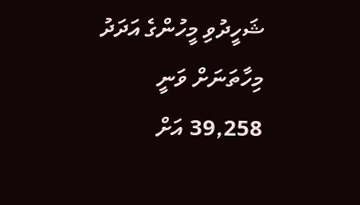ޝަހީދުވި މީހުންގެ އަދަދު މިހާތަނަށް ވަނީ 39,258 އަށް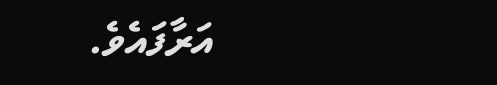އަރާފައެވެ.